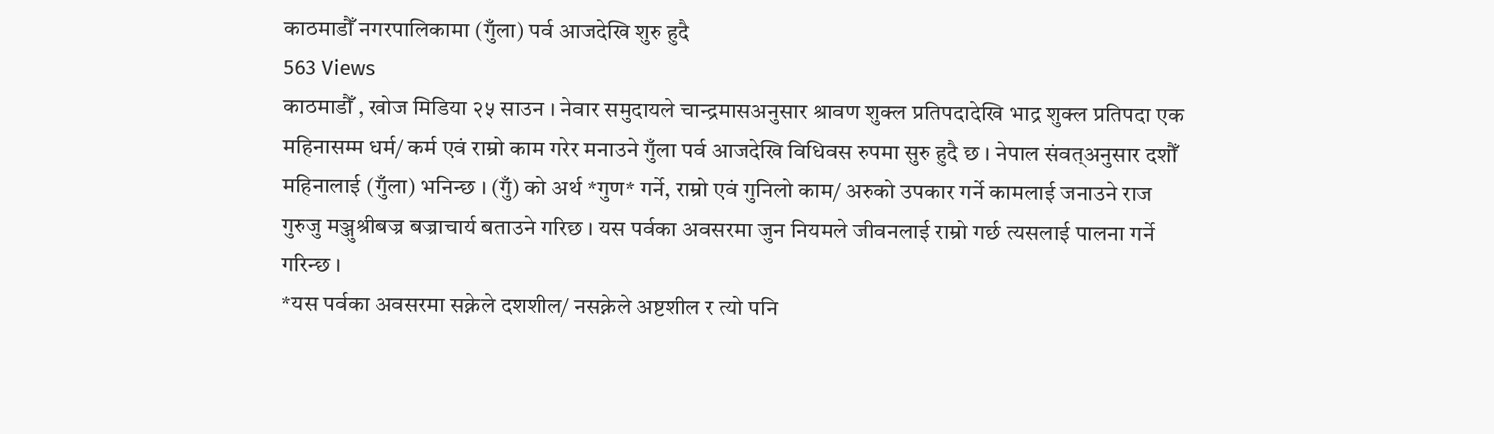काठमाडौँ नगरपालिकामा (गुँला) पर्व आजदेखि शुरु हुदै
563 Views
काठमाडौँ , खोज मिडिया २५ साउन । नेवार समुदायले चान्द्रमासअनुसार श्रावण शुक्ल प्रतिपदादेखि भाद्र शुक्ल प्रतिपदा एक महिनासम्म धर्म/ कर्म एवं राम्रो काम गरेर मनाउने गुँला पर्व आजदेखि विधिवस रुपमा सुरु हुदै छ । नेपाल संवत्अनुसार दशौँ महिनालाई (गुँला) भनिन्छ । (गुँ) को अर्थ *गुण* गर्ने, राम्रो एवं गुनिलो काम/ अरुको उपकार गर्ने कामलाई जनाउने राज गुरुजु मञ्जुश्रीबज्र बज्राचार्य बताउने गरिछ । यस पर्वका अवसरमा जुन नियमले जीवनलाई राम्रो गर्छ त्यसलाई पालना गर्ने गरिन्छ ।
*यस पर्वका अवसरमा सक्नेले दशशील/ नसक्नेले अष्टशील र त्यो पनि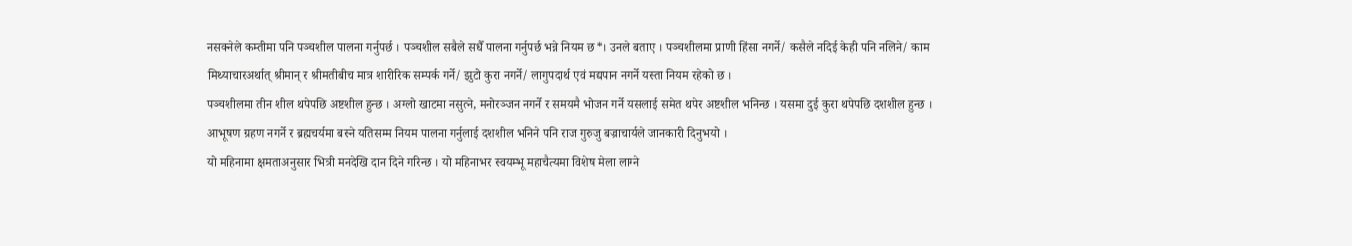नसक्नेले कम्तीमा पनि पञ्चशील पालना गर्नुपर्छ । पञ्चशील सबैले सधैँ पालना गर्नुपर्छ भन्ने नियम छ*। उनले बताए । पञ्चशीलमा प्राणी हिंसा नगर्ने/ कसैले नदिई केही पनि नलिने/ काम मिथ्याचारअर्थात् श्रीमान् र श्रीमतीबीच मात्र शारीरिक सम्पर्क गर्ने/ झुटो कुरा नगर्ने/ लागुपदार्थ एवं मद्यपान नगर्ने यस्ता नियम रहेको छ ।
पञ्चशीलमा तीन शील थपेपछि अष्टशील हुन्छ । अग्लो खाटमा नसुत्ने, मनोरञ्जन नगर्ने र समयमै भोजन गर्ने यसलाई समेत थपेर अष्टशील भनिन्छ । यसमा दुई कुरा थपेपछि दशशील हुन्छ । आभूषण ग्रहण नगर्ने र ब्रह्मचर्यमा बस्ने यतिसम्म नियम पालना गर्नुलाई दशशील भनिने पनि राज गुरुजु बज्राचार्यले जानकारी दिनुभयो ।
यो महिनामा क्षमताअनुसार भित्री मनदेखि दान दिने गरिन्छ । यो महिनाभर स्वयम्भू महाचैत्यमा विशेष मेला लाग्ने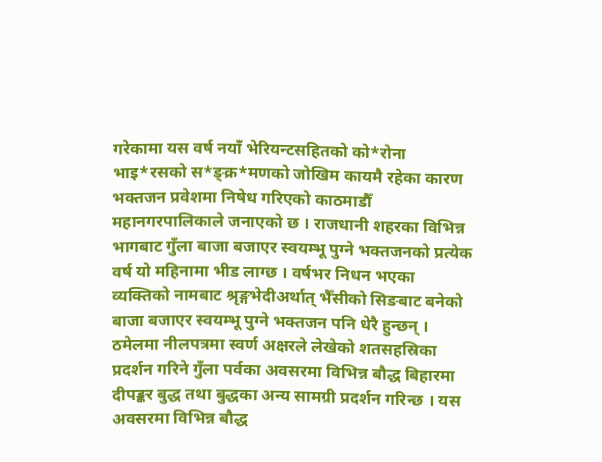गरेकामा यस वर्ष नयाँ भेरियन्टसहितको को*रोना भाइ*रसको स*ङ्क्र*मणको जोखिम कायमै रहेका कारण भक्तजन प्रवेशमा निषेध गरिएको काठमाडौँ महानगरपालिकाले जनाएको छ । राजधानी शहरका विभिन्न भागबाट गुँला बाजा बजाएर स्वयम्भू पुग्ने भक्तजनको प्रत्येक वर्ष यो महिनामा भीड लाग्छ । वर्षभर निधन भएका व्यक्तिको नामबाट श्रृङ्गभेदीअर्थात् भैँसीको सिङबाट बनेको बाजा बजाएर स्वयम्भू पुग्ने भक्तजन पनि धेरै हुन्छन् ।
ठमेलमा नीलपत्रमा स्वर्ण अक्षरले लेखेको शतसहस्रिका प्रदर्शन गरिने गुँला पर्वका अवसरमा विभिन्न बौद्ध बिहारमा दीपङ्कर बुद्ध तथा बुद्धका अन्य सामग्री प्रदर्शन गरिन्छ । यस अवसरमा विभिन्न बौद्ध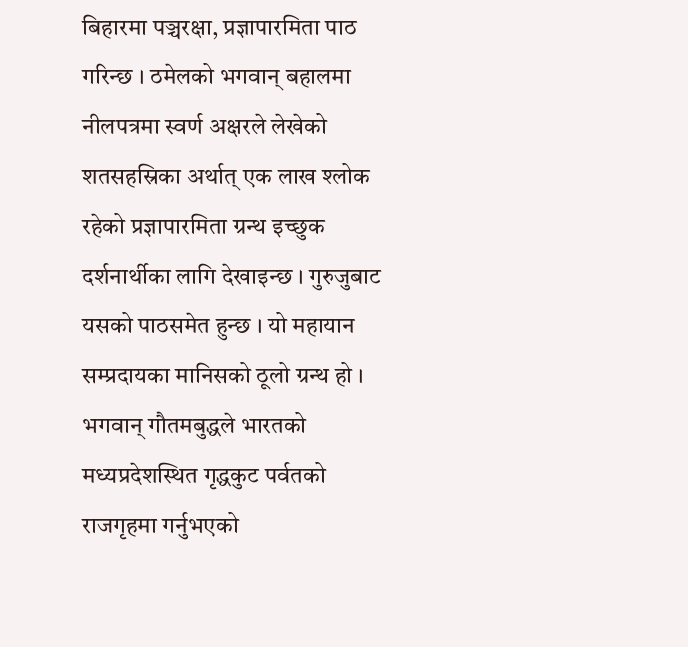बिहारमा पञ्चरक्षा, प्रज्ञापारमिता पाठ गरिन्छ । ठमेलको भगवान् बहालमा नीलपत्रमा स्वर्ण अक्षरले लेखेको शतसहस्रिका अर्थात् एक लाख श्लोक रहेको प्रज्ञापारमिता ग्रन्थ इच्छुक दर्शनार्थीका लागि देखाइन्छ । गुरुजुबाट यसको पाठसमेत हुन्छ । यो महायान सम्प्रदायका मानिसको ठूलो ग्रन्थ हो ।
भगवान् गौतमबुद्धले भारतको मध्यप्रदेशस्थित गृद्धकुट पर्वतको राजगृहमा गर्नुभएको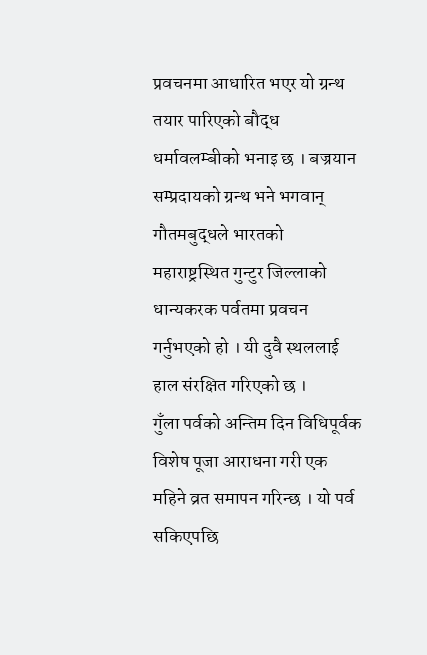प्रवचनमा आधारित भएर यो ग्रन्थ तयार पारिएको बौद्ध धर्मावलम्बीको भनाइ छ । बज्रयान सम्प्रदायको ग्रन्थ भने भगवान् गौतमबुद्धले भारतको महाराष्ट्रस्थित गुन्टुर जिल्लाको धान्यकरक पर्वतमा प्रवचन गर्नुभएको हो । यी दुवै स्थललाई हाल संरक्षित गरिएको छ ।
गुँला पर्वको अन्तिम दिन विधिपूर्वक विशेष पूजा आराधना गरी एक महिने व्रत समापन गरिन्छ । यो पर्व सकिएपछि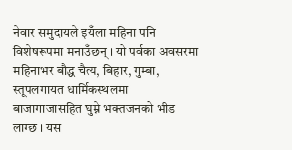नेवार समुदायले इयँला महिना पनि विशेषरूपमा मनाउँछन् । यो पर्वका अवसरमा महिनाभर बौद्ध चैत्य, बिहार, गुम्बा, स्तूपलगायत धार्मिकस्थलमा बाजागाजासहित घुम्ने भक्तजनको भीड लाग्छ । यस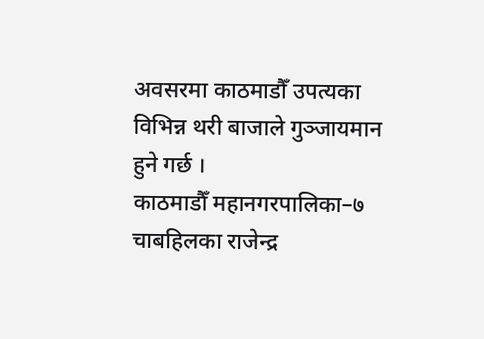अवसरमा काठमाडौँ उपत्यका विभिन्न थरी बाजाले गुञ्जायमान हुने गर्छ ।
काठमाडौँ महानगरपालिका–७ चाबहिलका राजेन्द्र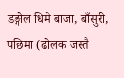डङ्गोल धिमे बाजा, बाँसुरी, पछिमा (ढोलक जस्तै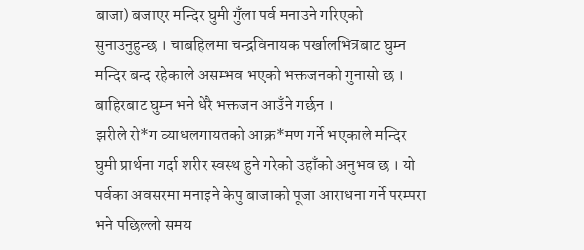बाजा) बजाएर मन्दिर घुमी गुँला पर्व मनाउने गरिएको सुनाउनुहुन्छ । चाबहिलमा चन्द्रविनायक पर्खालभित्रबाट घुम्न मन्दिर बन्द रहेकाले असम्भव भएको भक्तजनको गुनासो छ । बाहिरबाट घुम्न भने धेरै भक्तजन आउँने गर्छन ।
झरीले रो*ग व्याधलगायतको आक्र*मण गर्ने भएकाले मन्दिर घुमी प्रार्थना गर्दा शरीर स्वस्थ हुने गरेको उहाँको अनुभव छ । यो पर्वका अवसरमा मनाइने केपु बाजाको पूजा आराधना गर्ने परम्परा भने पछिल्लो समय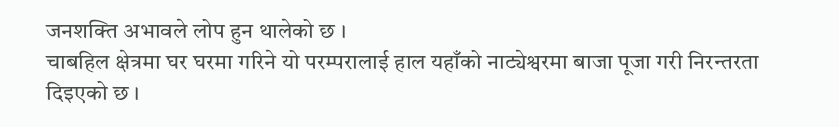जनशक्ति अभावले लोप हुन थालेको छ ।
चाबहिल क्षेत्रमा घर घरमा गरिने यो परम्परालाई हाल यहाँको नाट्येश्वरमा बाजा पूजा गरी निरन्तरता दिइएको छ ।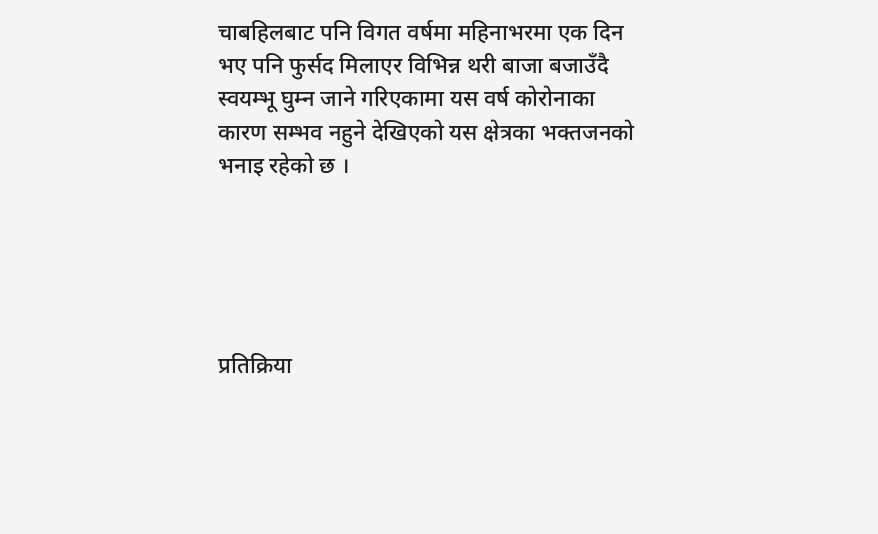चाबहिलबाट पनि विगत वर्षमा महिनाभरमा एक दिन भए पनि फुर्सद मिलाएर विभिन्न थरी बाजा बजाउँदै स्वयम्भू घुम्न जाने गरिएकामा यस वर्ष कोरोनाका कारण सम्भव नहुने देखिएको यस क्षेत्रका भक्तजनको भनाइ रहेको छ ।





प्रतिक्रिया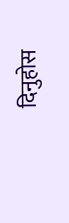दिनुहोस